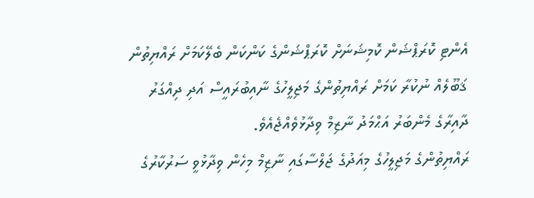އެންޓި ކޮރަޕްޝަން ކޮމިޝަނަށް ކޮރަޕްޝަންގެ ކަންކަން ބެލޭކަމަށް ރައްޔިތުން ޤަބޫލެއް ނުކުރާ ކަމަށް ރައްޔިތުންގެ މަޖިލީހުގެ ނާއިބުރައީސް އަދި ދިއްގަރު ދާއިރާގެ މެންބަރު އަޙްމަދު ނާޒިމް ވިދާޅުވެއްޖެއެވެ.
ރައްޔިތުންގެ މަޖިލީހުގެ މިއަދުގެ ޖަލްސާގައި ނާޒިމް މިހެން ވިދާޅުވީ ސަރުކާރުގެ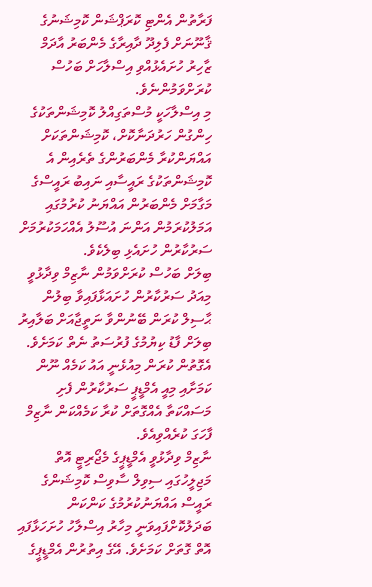ފަރާތުން އެންޓި ކޮރަޕްޝަން ކޮމިޝަނުގެ ޤާނޫނަށް ފެލިދޫ ދާއިރާގެ މެންބަރު އާދަމް ޒާހިރު ހުށައެޅުއްވި އިސްލާހަށް ބަހުސް ކުރަށްވަމުންނެވެ.
މި އިސްލާހަކީ މުސްތަގިއްލު ކޮމިޝަންތަކުގެ ހިންގުން ހަރުދަނާކޮށް، ކޮމިޝަންތަކަށް އައްޔަންކުރާ މެންބަރުންގެ ތެރެއިން އެ ކޮމިޝަންތަކުގެ ރައީސާއި ނައިބު ރައީސްގެ މަގާމަށް މެންބަރުން އައްޔަނު ކުރުމުގައި އަމަލުކުރަމުން އަންނަ އުސޫލު އެއްހަމަކުރުމަށް ސަރުކާރުން ހުށައެޅި ބިލެކެވެ.
ބިލަށް ބަހުސް ކުރަށްވަމުން ނާޒިމް ވިދާޅުވީ މިއަދު ސަރުކާރުން ހުށައަޅާފައިވާ ބިލުން ޙާސިލް ކުރަން ބޭނުންވާ ނަތީޖާއަށް ބަލާއިރު ބިލަށް ފާޑު ކިޔުމުގެ ފުރުސަތު ނެތް ކަމަށެވެ. އެގޮތުން ކުރަން މިއުޅެނީ އައު ކަމެއް ނޫން ކަމަށާއި މިއީ އެމްޑީޕީ ސަރުކާރުން ފެށި މަސައްކަތާ އެއްގޮތަށް ކުރާ ކަމެއްކަން ނާޒިމް ފާހަގަ ކުރެއްވިއެވެ.
ނާޒިމް ވިދާޅުވީ އެމްޑީޕީގެ މެޖޯރިޓީ އޮތް މަޖިލީހުގައި ސިވިލް ސާވިސް ކޮމިޝަންގެ ރައީސް އައްޔަނުކުރުމުގެ ކަންކަން ބަދަލުކޮށްފައިވަނީ މިހާރު އިސްލާހު ހުށަހަޅާފައި އޮތް ގޮތަށް ކަމަށެވެ. އޭގެ އިތުރުން އެމްޑީޕީގެ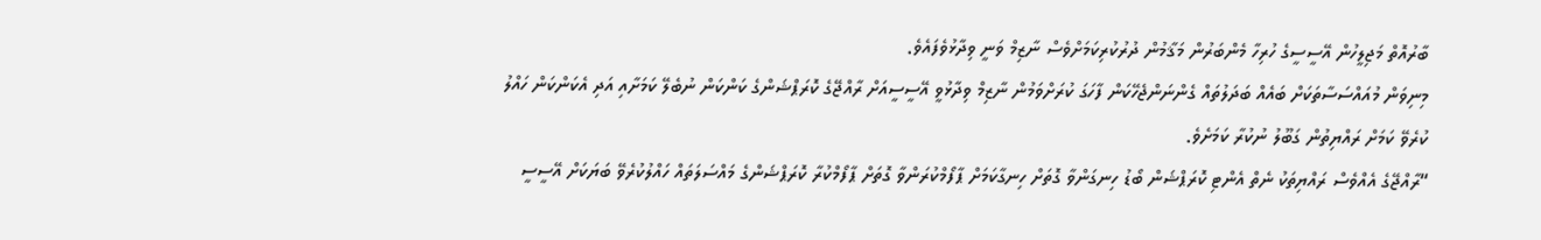ބާރުއޮތް މަޖިލީހުން އޭސީސީގެ ހުރިހާ މެންބަރުން މަޤާމުން ދުރުކުރިކަމަށްވެސް ނާޒިމް ވަނީ ވިދާޅުވެފައެވެ.
މިނިވަން މުއައްސަސާތަކަށް ބައެއް ބަދަލުތައް ގެންނަންޖެހޭކަން ފާހަގަ ކުރަށްވަމުން ނާޒިމް ވިދާޅުވީ އޭސީސީއަށް ރާއްޖޭގެ ކޮރަޕްޝަންގެ ކަންކަން ނުބެލޭ ކަމަށާއި އަދި އެކަންކަން ހައްލު ކުރެވޭ ކަމަށް ރައްޔިތުން ގަބޫލު ނުކުރާ ކަމަށެވެ.
“ރާއްޖޭގެ އެއްވެސް ރައްޔިތަކު ނެތް އެންޓި ކޮރަޕްޝަން ބޯޑު ހިނގަންވާ ގޮތަށް ހިނގާކަމަށް ޕާފޯމްކުރަންވާ ގޮތަށް ޕާފޯމްކުރާ ކޮރަޕްޝަންގެ މައްސަލަތައް ހައްލުކުރެވޭ ބަޔަކަށް އޭސީސީ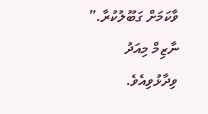ވާކަމަށް ގަބޫލުކުރާ.” ނާޒިމް މިއަދު ވިދާޅުވިއެވެ.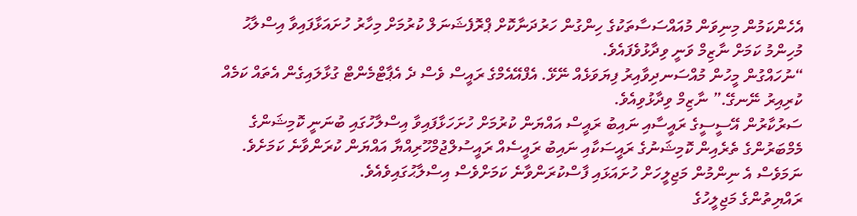އެހެންކަމުން މިނިވަން މުއައްސަސާތަކުގެ ހިންގުން ހަރުދަނާކޮށް ޕްރޮފެޝަނަލް ކުރުމަށް މިހާރު ހުށައަޅާފައިވާ އިސްލާޙު މުހިންމު ކަމަށް ނާޒިމް ވަނީ ވިދާޅުވެފައެވެ.
“ނުހައްގުން މީހުން މުއްސަނދިވާއިރު ފިޔަވަޅެއް ނޭޅޭ. އެފްއޭއެމްގެ ރައީސް ވެސް ދެ އެޕާޓްމެންޓް ގުޅާލައިގެން އެތައް ކަމެއް ކުރިއިރު ނޭނގޭ.” ނާޒިމް ވިދާޅުވިއެވެ.
ސަރުކާރުން އޭސީސީގެ ރައީސާއި ނައިބު ރައީސް އައްޔަން ކުރުމަށް ހުށަހަޅާފައިވާ އިސްލާހުގައި ބުނަނީ ކޮމިޝަންގެ މެމްބަރުންގެ ތެރެއިން ކޮމިޝަނުގެ ރައީސަކާއި ނައިބު ރައީސެއް ރައީސުލްޖުމްހޫރިއްޔާ އައްޔަން ކުރަންވާނެ ކަމަށެވެ. ނަމަވެސް އެ ނިންމުން މަޖިލީހަށް ހުށައަޅައި ފާސްކުރަންވާނެ ކަމަށްވެސް އިސްލާޙުގައިވެއެވެ.
ރައްޔިތުންގެ މަޖިލީހުގެ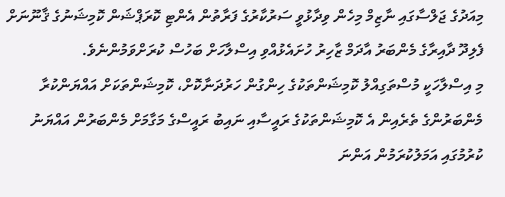މިއަދުގެ ޖަލްސާގައި ނާޒިމް މިހެން ވިދާޅުވީ ސަރުކާރުގެ ފަރާތުން އެންޓި ކޮރަޕްޝަން ކޮމިޝަނުގެ ޤާނޫނަށް ފެލިދޫ ދާއިރާގެ މެންބަރު އާދަމް ޒާހިރު ހުށައެޅުއްވި އިސްލާހަށް ބަހުސް ކުރަށްވަމުންނެވެ.
މި އިސްލާހަކީ މުސްތަގިއްލު ކޮމިޝަންތަކުގެ ހިންގުން ހަރުދަނާކޮށް، ކޮމިޝަންތަކަށް އައްޔަންކުރާ މެންބަރުންގެ ތެރެއިން އެ ކޮމިޝަންތަކުގެ ރައީސާއި ނައިބު ރައީސްގެ މަގާމަށް މެންބަރުން އައްޔަނު ކުރުމުގައި އަމަލުކުރަމުން އަންނަ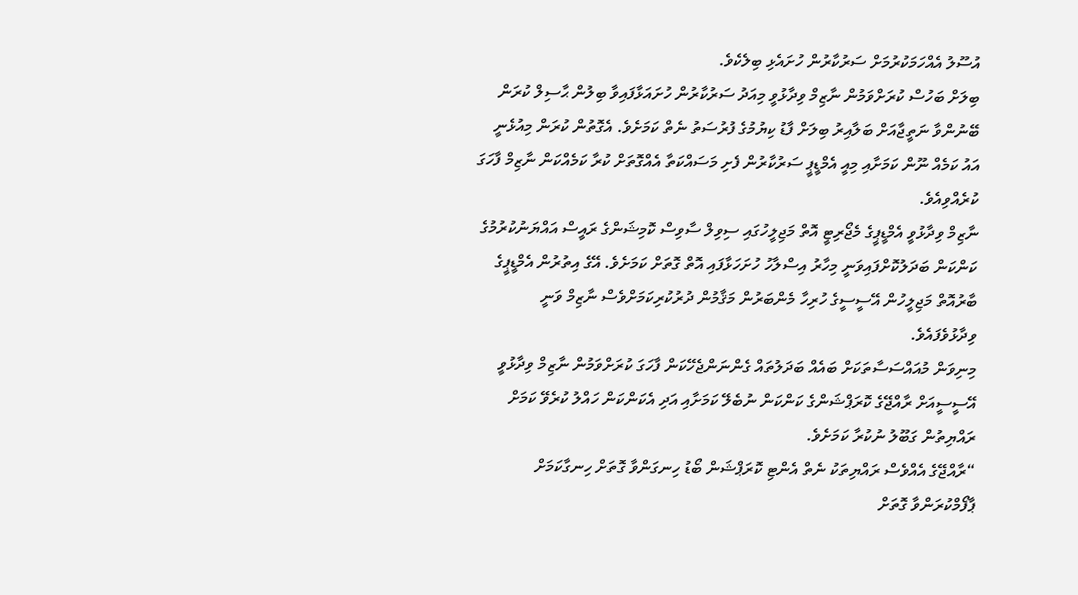އުސޫލު އެއްހަމަކުރުމަށް ސަރުކާރުން ހުށައެޅި ބިލެކެވެ.
ބިލަށް ބަހުސް ކުރަށްވަމުން ނާޒިމް ވިދާޅުވީ މިއަދު ސަރުކާރުން ހުށައަޅާފައިވާ ބިލުން ޙާސިލް ކުރަން ބޭނުންވާ ނަތީޖާއަށް ބަލާއިރު ބިލަށް ފާޑު ކިޔުމުގެ ފުރުސަތު ނެތް ކަމަށެވެ. އެގޮތުން ކުރަން މިއުޅެނީ އައު ކަމެއް ނޫން ކަމަށާއި މިއީ އެމްޑީޕީ ސަރުކާރުން ފެށި މަސައްކަތާ އެއްގޮތަށް ކުރާ ކަމެއްކަން ނާޒިމް ފާހަގަ ކުރެއްވިއެވެ.
ނާޒިމް ވިދާޅުވީ އެމްޑީޕީގެ މެޖޯރިޓީ އޮތް މަޖިލީހުގައި ސިވިލް ސާވިސް ކޮމިޝަންގެ ރައީސް އައްޔަނުކުރުމުގެ ކަންކަން ބަދަލުކޮށްފައިވަނީ މިހާރު އިސްލާހު ހުށަހަޅާފައި އޮތް ގޮތަށް ކަމަށެވެ. އޭގެ އިތުރުން އެމްޑީޕީގެ ބާރުއޮތް މަޖިލީހުން އޭސީސީގެ ހުރިހާ މެންބަރުން މަޤާމުން ދުރުކުރިކަމަށްވެސް ނާޒިމް ވަނީ ވިދާޅުވެފައެވެ.
މިނިވަން މުއައްސަސާތަކަށް ބައެއް ބަދަލުތައް ގެންނަންޖެހޭކަން ފާހަގަ ކުރަށްވަމުން ނާޒިމް ވިދާޅުވީ އޭސީސީއަށް ރާއްޖޭގެ ކޮރަޕްޝަންގެ ކަންކަން ނުބެލޭ ކަމަށާއި އަދި އެކަންކަން ހައްލު ކުރެވޭ ކަމަށް ރައްޔިތުން ގަބޫލު ނުކުރާ ކަމަށެވެ.
“ރާއްޖޭގެ އެއްވެސް ރައްޔިތަކު ނެތް އެންޓި ކޮރަޕްޝަން ބޯޑު ހިނގަންވާ ގޮތަށް ހިނގާކަމަށް ޕާފޯމްކުރަންވާ ގޮތަށް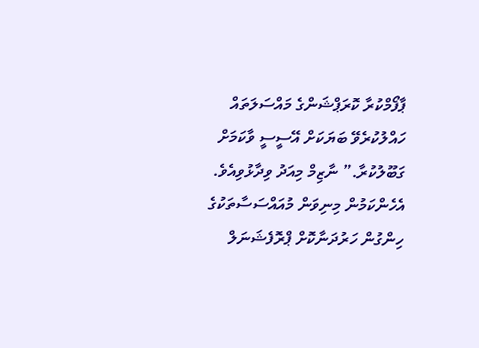ޕާފޯމްކުރާ ކޮރަޕްޝަންގެ މައްސަލަތައް ހައްލުކުރެވޭ ބަޔަކަށް އޭސީސީ ވާކަމަށް ގަބޫލުކުރާ.” ނާޒިމް މިއަދު ވިދާޅުވިއެވެ.
އެހެންކަމުން މިނިވަން މުއައްސަސާތަކުގެ ހިންގުން ހަރުދަނާކޮށް ޕްރޮފެޝަނަލް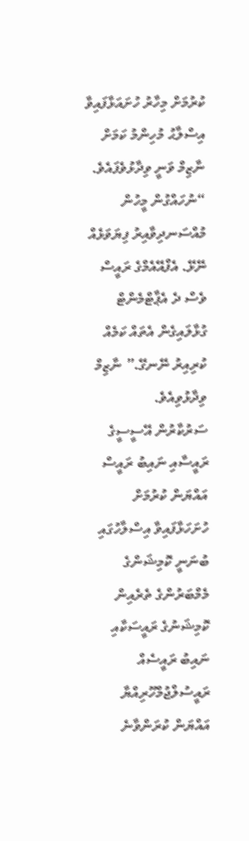ކުރުމަށް މިހާރު ހުށައަޅާފައިވާ އިސްލާޙު މުހިންމު ކަމަށް ނާޒިމް ވަނީ ވިދާޅުވެފައެވެ.
“ނުހައްގުން މީހުން މުއްސަނދިވާއިރު ފިޔަވަޅެއް ނޭޅޭ. އެފްއޭއެމްގެ ރައީސް ވެސް ދެ އެޕާޓްމެންޓް ގުޅާލައިގެން އެތައް ކަމެއް ކުރިއިރު ނޭނގޭ.” ނާޒިމް ވިދާޅުވިއެވެ.
ސަރުކާރުން އޭސީސީގެ ރައީސާއި ނައިބު ރައީސް އައްޔަން ކުރުމަށް ހުށަހަޅާފައިވާ އިސްލާހުގައި ބުނަނީ ކޮމިޝަންގެ މެމްބަރުންގެ ތެރެއިން ކޮމިޝަނުގެ ރައީސަކާއި ނައިބު ރައީސެއް ރައީސުލްޖުމްހޫރިއްޔާ އައްޔަން ކުރަންވާނެ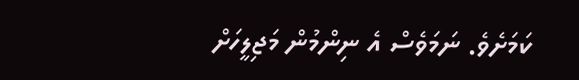ކަމަށެވެ. ނަމަވެސް އެ ނިންމުން މަޖިލީހަށް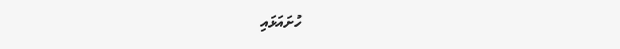ހުށައަޅައި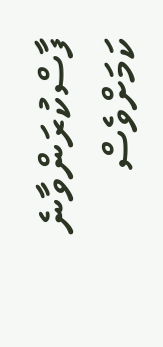ފާސްކުރަންވާނެ ކަމަށްވެސް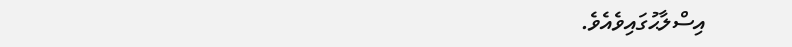އިސްލާޙުގައިވެއެވެ.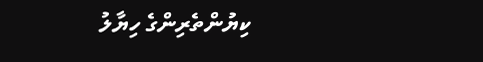ކިޔުންތެރިންގެ ހިޔާލު